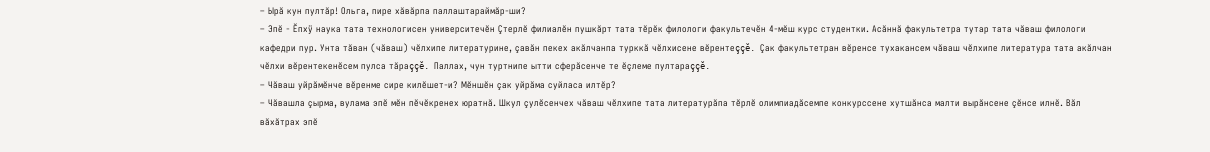– Ырă кун пултăр! Ольга, пире хăвăрпа паллаштараймăр-ши?
– Эпĕ - Ĕпхÿ наука тата технологисен университечĕн Çтерлĕ филиалĕн пушкăрт тата тĕрĕк филологи факультечĕн 4-мĕш курс студентки. Асăннă факультетра тутар тата чăваш филологи кафедри пур. Унта тăван (чăваш) чĕлхипе литературине, çавăн пекех акăлчанпа турккă чĕлхисене вĕрентеççĕ. Çак факультетран вĕренсе тухакансем чăваш чĕлхипе литература тата акăлчан чĕлхи вĕрентекенĕсем пулса тăраççĕ. Паллах, чун туртнипе ытти сферăсенче те ĕçлеме пултараççĕ.
– Чăваш уйрăмĕнче вĕренме сире килĕшет-и? Мĕншĕн çак уйрăма суйласа илтĕр?
– Чăвашла çырма, вулама эпĕ мĕн пĕчĕкренех юратнă. Шкул çулĕсенчех чăваш чĕлхипе тата литературăпа тĕрлĕ олимпиадăсемпе конкурссене хутшăнса малти вырăнсене çĕнсе илнĕ. Вăл вăхăтрах эпĕ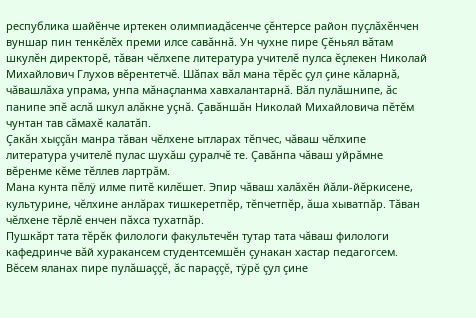республика шайĕнче иртекен олимпиадăсенче çĕнтерсе район пуçлăхĕнчен вуншар пин тенкĕлĕх преми илсе савăннă. Ун чухне пире Çĕньял вăтам шкулĕн директорĕ, тăван чĕлхепе литература учителĕ пулса ĕçлекен Николай Михайлович Глухов вĕрентетчĕ. Шăпах вăл мана тĕрĕс çул çине кăларнă, чăвашлăха упрама, унпа мăнаçланма хавхалантарнă. Вăл пулăшнипе, ăс панипе эпĕ аслă шкул алăкне уçнă. Çавăншăн Николай Михайловича пĕтĕм чунтан тав сăмахĕ калатăп.
Çакăн хыççăн манра тăван чĕлхене ытларах тĕпчес, чăваш чĕлхипе литература учителĕ пулас шухăш çуралчĕ те. Çавăнпа чăваш уйрăмне вĕренме кĕме тĕллев лартрăм.
Мана кунта пĕлÿ илме питĕ килĕшет. Эпир чăваш халăхĕн йăли-йĕркисене, культурине, чĕлхине анлăрах тишкеретпĕр, тĕпчетпĕр, ăша хыватпăр. Тăван чĕлхене тĕрлĕ енчен пăхса тухатпăр.
Пушкăрт тата тĕрĕк филологи факультечĕн тутар тата чăваш филологи кафедринче вăй хуракансем студентсемшĕн çунакан хастар педагогсем. Вĕсем яланах пире пулăшаççĕ, ăс параççĕ, тÿрĕ çул çине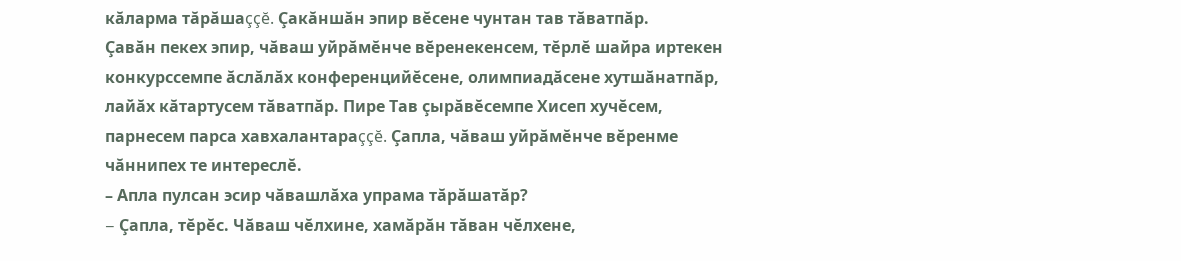кăларма тăрăшаççĕ. Çакăншăн эпир вĕсене чунтан тав тăватпăр.
Çавăн пекех эпир, чăваш уйрăмĕнче вĕренекенсем, тĕрлĕ шайра иртекен конкурссемпе ăслăлăх конференцийĕсене, олимпиадăсене хутшăнатпăр, лайăх кăтартусем тăватпăр. Пире Тав çырăвĕсемпе Хисеп хучĕсем, парнесем парса хавхалантараççĕ. Çапла, чăваш уйрăмĕнче вĕренме чăннипех те интереслĕ.
– Апла пулсан эсир чăвашлăха упрама тăрăшатăр?
– Çапла, тĕрĕс. Чăваш чĕлхине, хамăрăн тăван чĕлхене,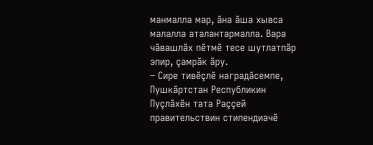манмалла мар, ăна ăша хывса малалла аталантармалла. Вара чăвашлăх пĕтмĕ тесе шутлатпăр эпир, çамрăк ăру.
– Сире тивĕçлĕ наградăсемпе, Пушкăртстан Республикин Пуçлăхĕн тата Раççей правительствин стипендиачĕ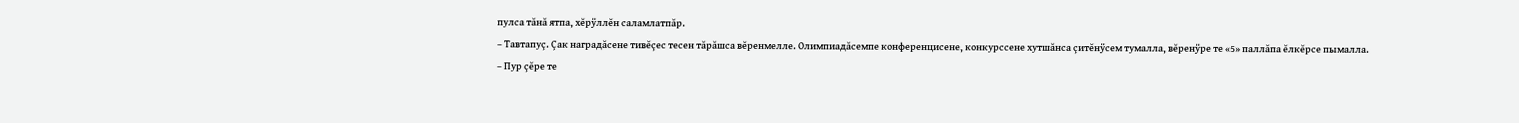пулса тăнă ятпа, хĕрÿллĕн саламлатпăр.
– Тавтапуç. Çак наградăсене тивĕçес тесен тăрăшса вĕренмелле. Олимпиадăсемпе конференцисене, конкурссене хутшăнса çитĕнÿсем тумалла, вĕренÿре те «5» паллăпа ĕлкĕрсе пымалла.
– Пур çĕре те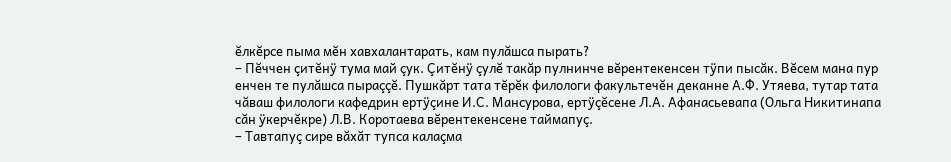ĕлкĕрсе пыма мĕн хавхалантарать, кам пулăшса пырать?
– Пĕччен çитĕнÿ тума май çук. Çитĕнÿ çулĕ такăр пулнинче вĕрентекенсен тÿпи пысăк. Вĕсем мана пур енчен те пулăшса пыраççĕ. Пушкăрт тата тĕрĕк филологи факультечĕн деканне А.Ф. Утяева, тутар тата чăваш филологи кафедрин ертÿçине И.С. Мансурова, ертÿçĕсене Л.А. Афанасьевапа (Ольга Никитинапа сăн ÿкерчĕкре) Л.В. Коротаева вĕрентекенсене таймапуç.
– Тавтапуç сире вăхăт тупса калаçма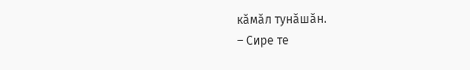кăмăл тунăшăн.
– Сире те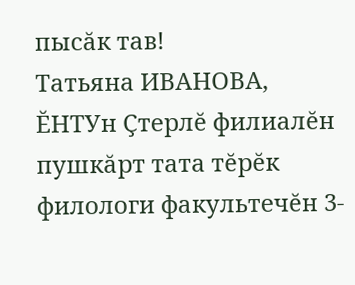пысăк тав!
Татьяна ИВАНОВА, ĔНТУн Çтерлĕ филиалĕн пушкăрт тата тĕрĕк филологи факультечĕн 3-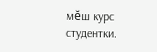мĕш курс студентки.